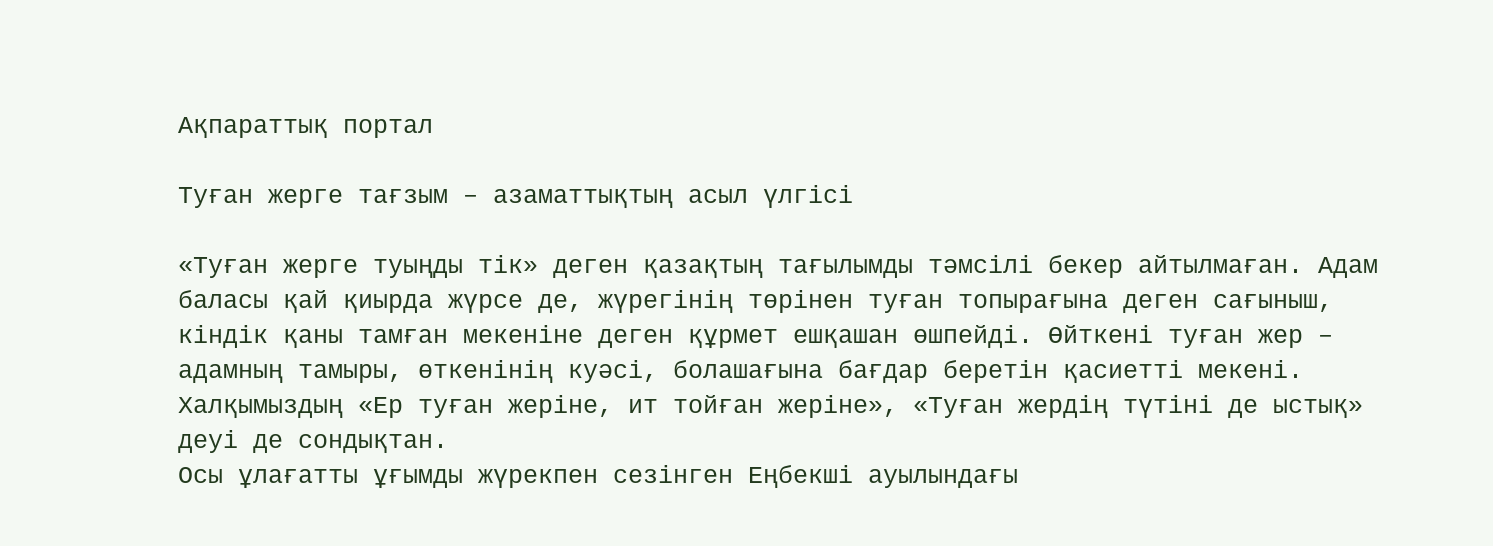Ақпараттық портал

Туған жерге тағзым – азаматтықтың асыл үлгісі

«Туған жерге туыңды тік» деген қазақтың тағылымды тәмсілі бекер айтылмаған. Адам баласы қай қиырда жүрсе де, жүрегінің төрінен туған топырағына деген сағыныш, кіндік қаны тамған мекеніне деген құрмет ешқашан өшпейді. Өйткені туған жер – адамның тамыры, өткенінің куәсі, болашағына бағдар беретін қасиетті мекені. Халқымыздың «Ер туған жеріне, ит тойған жеріне», «Туған жердің түтіні де ыстық» деуі де сондықтан.
Осы ұлағатты ұғымды жүрекпен сезінген Еңбекші ауылындағы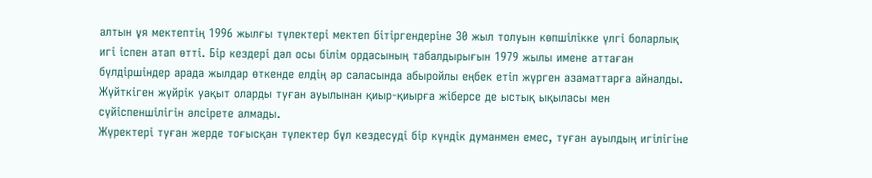алтын ұя мектептің 1996 жылғы түлектері мектеп бітіргендеріне 30 жыл толуын көпшілікке үлгі боларлық игі іспен атап өтті. Бір кездері дәл осы білім ордасының табалдырығын 1979 жылы имене аттаған бүлдіршіндер арада жылдар өткенде елдің әр саласында абыройлы еңбек етіп жүрген азаматтарға айналды. Жүйткіген жүйрік уақыт оларды туған ауылынан қиыр-қиырға жіберсе де ыстық ықыласы мен сүйіспеншілігін әлсірете алмады.
Жүректері туған жерде тоғысқан түлектер бұл кездесуді бір күндік думанмен емес, туған ауылдың игілігіне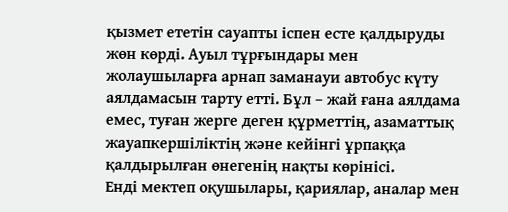қызмет ететін сауапты іспен есте қалдыруды жөн көрді. Ауыл тұрғындары мен жолаушыларға арнап заманауи автобус күту аялдамасын тарту етті. Бұл – жай ғана аялдама емес, туған жерге деген құрметтің, азаматтық жауапкершіліктің және кейінгі ұрпаққа қалдырылған өнегенің нақты көрінісі.
Енді мектеп оқушылары, қариялар, аналар мен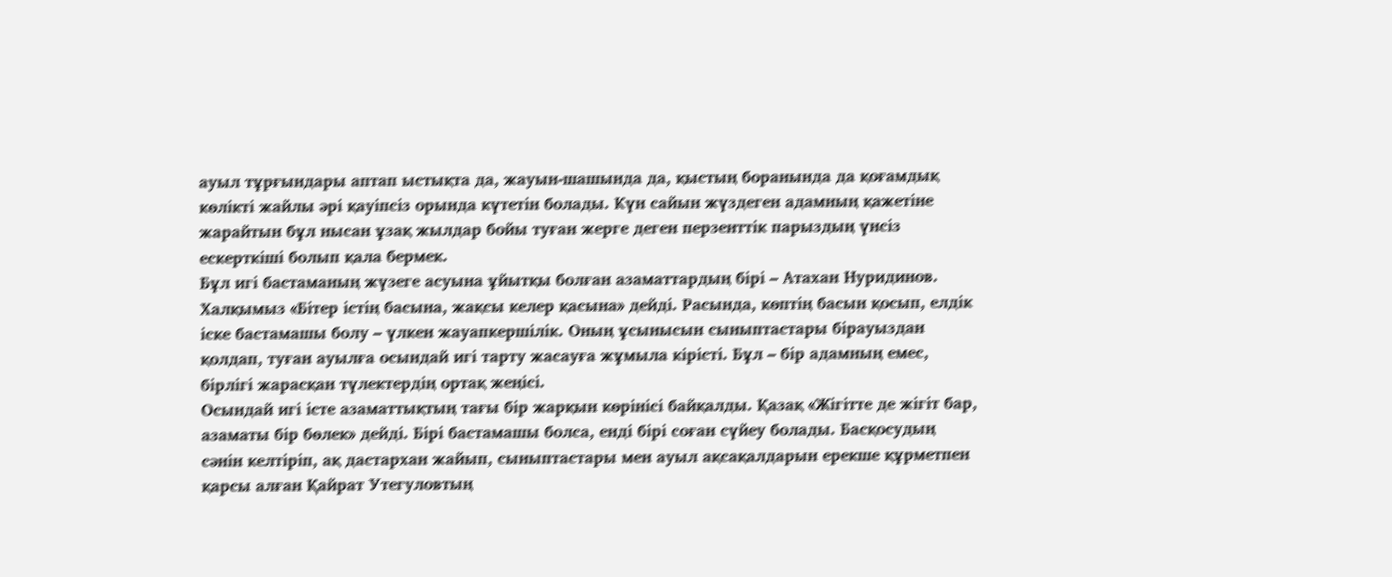ауыл тұрғындары аптап ыстықта да, жауын-шашында да, қыстың боранында да қоғамдық көлікті жайлы әрі қауіпсіз орында күтетін болады. Күн сайын жүздеген адамның қажетіне жарайтын бұл нысан ұзақ жылдар бойы туған жерге деген перзенттік парыздың үнсіз ескерткіші болып қала бермек.
Бұл игі бастаманың жүзеге асуына ұйытқы болған азаматтардың бірі – Атахан Нуридинов. Халқымыз «Бітер істің басына, жақсы келер қасына» дейді. Расында, көптің басын қосып, елдік іске бастамашы болу – үлкен жауапкершілік. Оның ұсынысын сыныптастары бірауыздан қолдап, туған ауылға осындай игі тарту жасауға жұмыла кірісті. Бұл – бір адамның емес, бірлігі жарасқан түлектердің ортақ жеңісі.
Осындай игі істе азаматтықтың тағы бір жарқын көрінісі байқалды. Қазақ «Жігітте де жігіт бар, азаматы бір бөлек» дейді. Бірі бастамашы болса, енді бірі соған сүйеу болады. Басқосудың сәнін келтіріп, ақ дастархан жайып, сыныптастары мен ауыл ақсақалдарын ерекше құрметпен қарсы алған Қайрат Утегуловтың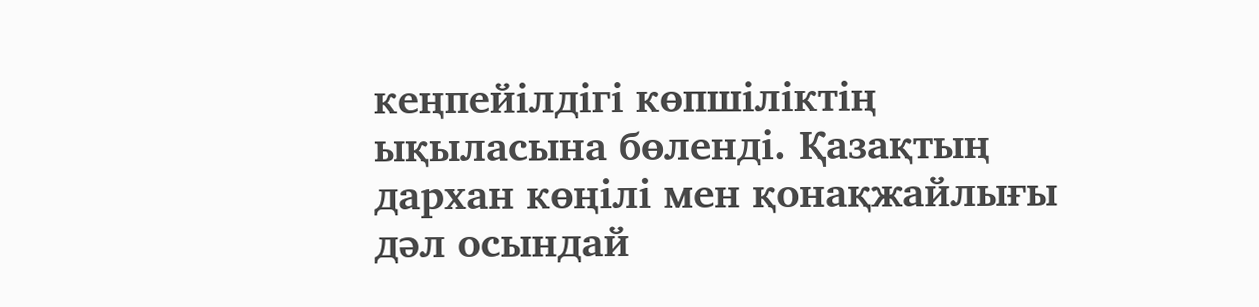кеңпейілдігі көпшіліктің ықыласына бөленді. Қазақтың дархан көңілі мен қонақжайлығы дәл осындай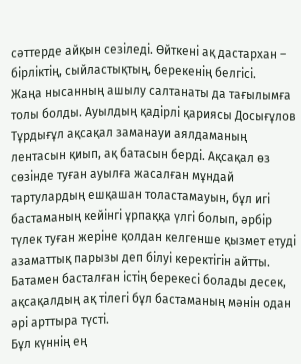сәттерде айқын сезіледі. Өйткені ақ дастархан – бірліктің, сыйластықтың, берекенің белгісі.
Жаңа нысанның ашылу салтанаты да тағылымға толы болды. Ауылдың қадірлі қариясы Досығұлов Тұрдығұл ақсақал заманауи аялдаманың лентасын қиып, ақ батасын берді. Ақсақал өз сөзінде туған ауылға жасалған мұндай тартулардың ешқашан толастамауын, бұл игі бастаманың кейінгі ұрпаққа үлгі болып, әрбір түлек туған жеріне қолдан келгенше қызмет етуді азаматтық парызы деп білуі керектігін айтты. Батамен басталған істің берекесі болады десек, ақсақалдың ақ тілегі бұл бастаманың мәнін одан әрі арттыра түсті.
Бұл күннің ең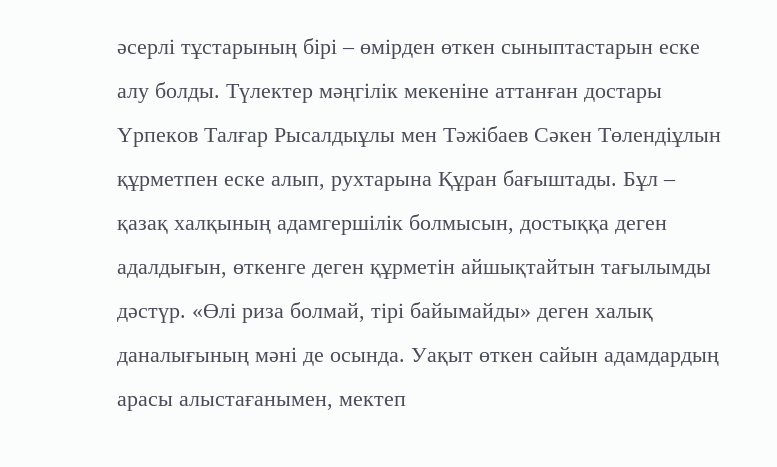әсерлі тұстарының бірі – өмірден өткен сыныптастарын еске алу болды. Түлектер мәңгілік мекеніне аттанған достары Үрпеков Талғар Рысалдыұлы мен Тәжібаев Сәкен Төлендіұлын құрметпен еске алып, рухтарына Құран бағыштады. Бұл – қазақ халқының адамгершілік болмысын, достыққа деген адалдығын, өткенге деген құрметін айшықтайтын тағылымды дәстүр. «Өлі риза болмай, тірі байымайды» деген халық даналығының мәні де осында. Уақыт өткен сайын адамдардың арасы алыстағанымен, мектеп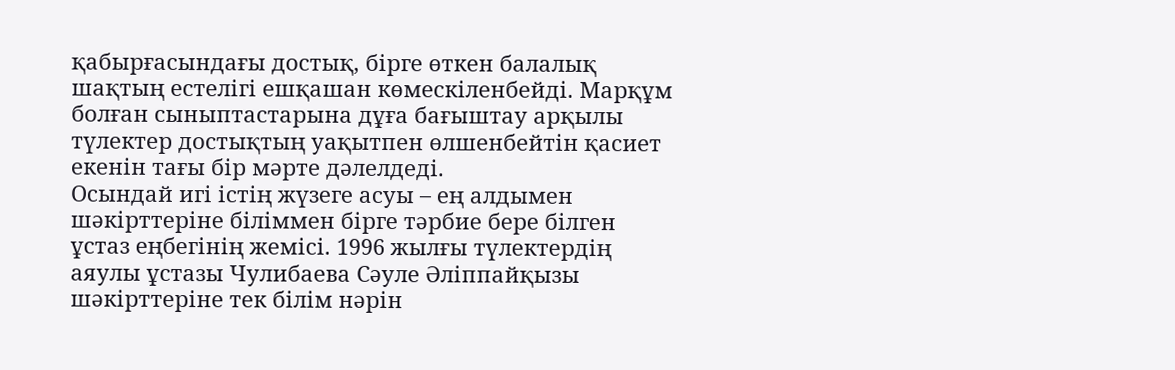қабырғасындағы достық, бірге өткен балалық шақтың естелігі ешқашан көмескіленбейді. Марқұм болған сыныптастарына дұға бағыштау арқылы түлектер достықтың уақытпен өлшенбейтін қасиет екенін тағы бір мәрте дәлелдеді.
Осындай игі істің жүзеге асуы – ең алдымен шәкірттеріне біліммен бірге тәрбие бере білген ұстаз еңбегінің жемісі. 1996 жылғы түлектердің аяулы ұстазы Чулибаева Сәуле Әліппайқызы шәкірттеріне тек білім нәрін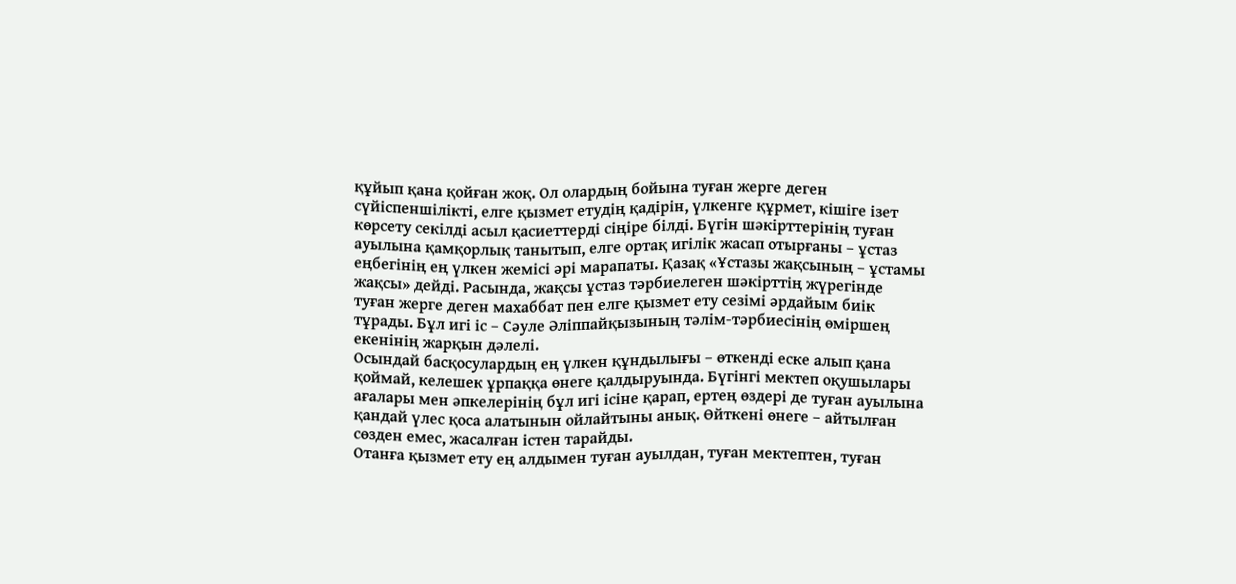құйып қана қойған жоқ. Ол олардың бойына туған жерге деген сүйіспеншілікті, елге қызмет етудің қадірін, үлкенге құрмет, кішіге ізет көрсету секілді асыл қасиеттерді сіңіре білді. Бүгін шәкірттерінің туған ауылына қамқорлық танытып, елге ортақ игілік жасап отырғаны – ұстаз еңбегінің ең үлкен жемісі әрі марапаты. Қазақ «Ұстазы жақсының – ұстамы жақсы» дейді. Расында, жақсы ұстаз тәрбиелеген шәкірттің жүрегінде туған жерге деген махаббат пен елге қызмет ету сезімі әрдайым биік тұрады. Бұл игі іс – Сәуле Әліппайқызының тәлім-тәрбиесінің өміршең екенінің жарқын дәлелі.
Осындай басқосулардың ең үлкен құндылығы – өткенді еске алып қана қоймай, келешек ұрпаққа өнеге қалдыруында. Бүгінгі мектеп оқушылары ағалары мен әпкелерінің бұл игі ісіне қарап, ертең өздері де туған ауылына қандай үлес қоса алатынын ойлайтыны анық. Өйткені өнеге – айтылған сөзден емес, жасалған істен тарайды.
Отанға қызмет ету ең алдымен туған ауылдан, туған мектептен, туған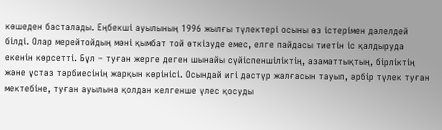көшеден басталады. Еңбекші ауылының 1996 жылғы түлектері осыны өз істерімен дәлелдей білді. Олар мерейтойдың мәні қымбат той өткізуде емес, елге пайдасы тиетін іс қалдыруда екенін көрсетті. Бұл – туған жерге деген шынайы сүйіспеншіліктің, азаматтықтың, бірліктің және ұстаз тәрбиесінің жарқын көрінісі. Осындай игі дәстүр жалғасын тауып, әрбір түлек туған мектебіне, туған ауылына қолдан келгенше үлес қосуды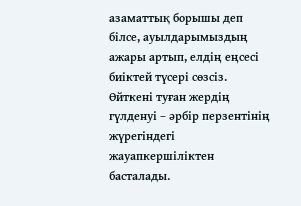азаматтық борышы деп білсе, ауылдарымыздың ажары артып, елдің еңсесі биіктей түсері сөзсіз. Өйткені туған жердің гүлденуі – әрбір перзентінің жүрегіндегі жауапкершіліктен басталады.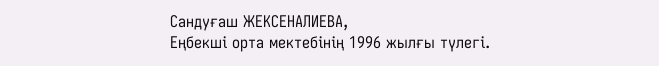Сандуғаш ЖЕКСЕНАЛИЕВА,
Еңбекші орта мектебінің 1996 жылғы түлегі.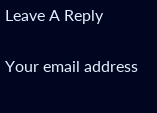Leave A Reply

Your email address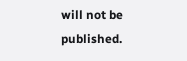will not be published.